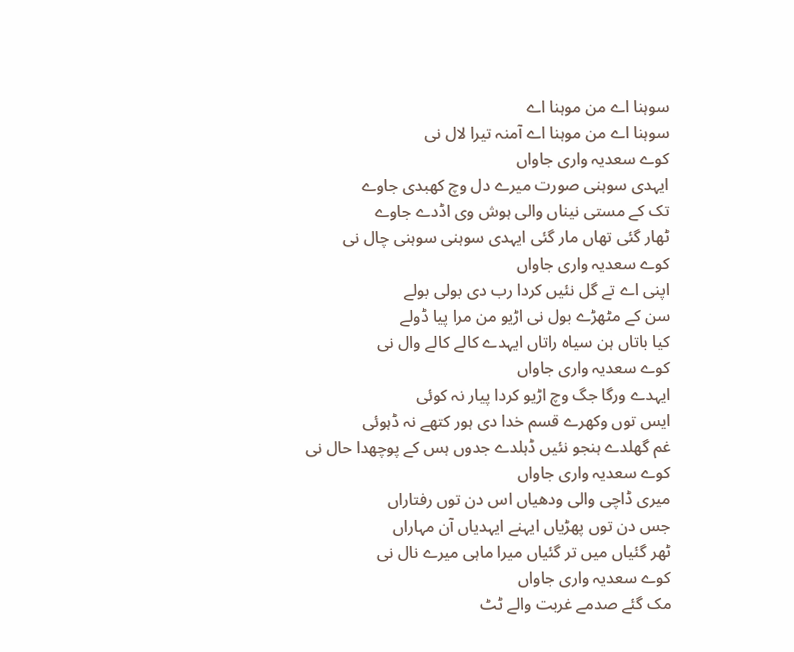سوہنا اے من موہنا اے
سوہنا اے من موہنا اے آمنہ تیرا لال نی
کوے سعدیہ واری جاواں
ایہدی سوہنی صورت میرے دل وچ کھبدی جاوے
تک کے مستی نیناں والی ہوش وی اڈدے جاوے
ٹھار گئی تھاں مار گئی ایہدی سوہنی سوہنی چال نی
کوے سعدیہ واری جاواں
اپنی اے تے گل نئیں کردا رب دی بولی بولے
سن کے مٹھڑے بول نی اڑیو من مرا پیا ڈولے
کیا باتاں ہن سیاہ راتاں ایہدے کالے کالے وال نی
کوے سعدیہ واری جاواں
ایہدے ورگا جگ وچ اڑیو کردا پیار نہ کوئی
ایس توں وکھرے قسم خدا دی ہور کتھے نہ ڈہوئی
غم گھلدے ہنجو نئیں ڈہلدے جدوں ہس کے پوچھدا حال نی
کوے سعدیہ واری جاواں
میری ڈاچی والی ودھیاں اس دن توں رفتاراں
جس دن توں پھڑیاں ایہنے ایہدیاں آن مہاراں
ٹھر گئیاں میں تر گئیاں میرا ماہی میرے نال نی
کوے سعدیہ واری جاواں
مک گئے صدمے غربت والے ٹٹ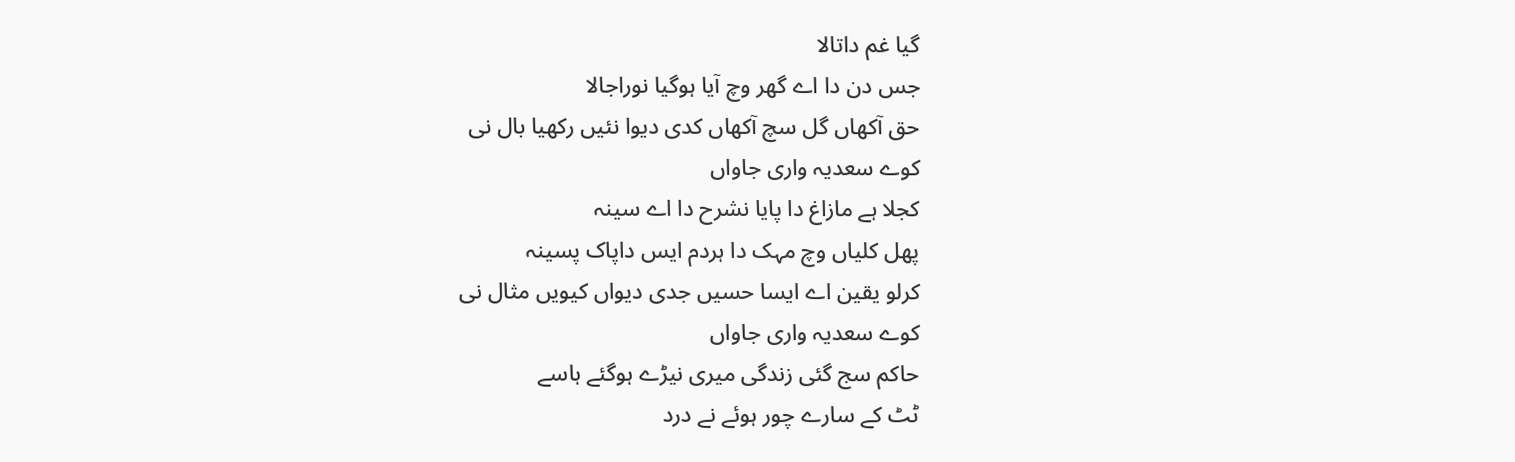گیا غم داتالا
جس دن دا اے گھر وچ آیا ہوگیا نوراجالا
حق آکھاں گل سچ آکھاں کدی دیوا نئیں رکھیا بال نی
کوے سعدیہ واری جاواں
کجلا ہے مازاغ دا پایا نشرح دا اے سینہ
پھل کلیاں وچ مہک دا ہردم ایس داپاک پسینہ
کرلو یقین اے ایسا حسیں جدی دیواں کیویں مثال نی
کوے سعدیہ واری جاواں
حاکم سج گئی زندگی میری نیڑے ہوگئے ہاسے
ٹٹ کے سارے چور ہوئے نے درد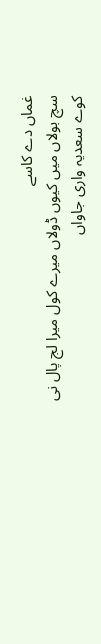غماں دے کاسے
سچ بولاں میں کیوں ڈولاں میرے کول میرا لج پال نی
کوے سعدیہ واری جاواں